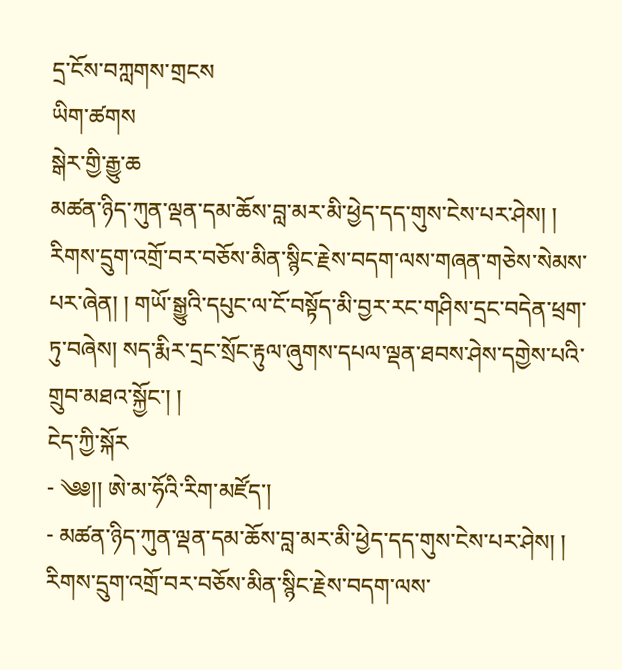དྲ་ངོས་བཀླགས་གྲངས
ཡིག་ཚགས
སྒེར་གྱི་རྒྱུ་ཆ
མཚན་ཉིད་ཀུན་ལྡན་དམ་ཆོས་བླ་མར་མི་ཕྱེད་དད་གུས་ངེས་པར་ཤེས། ། རིགས་དྲུག་འགྲོ་བར་བཅོས་མིན་སྙིང་རྗེས་བདག་ལས་གཞན་གཅེས་སེམས་པར་ཞེན། ། གཡོ་སྒྱུའི་དཔུང་ལ་ངོ་བསྟོད་མི་བྱར་རང་གཤིས་དྲང་བདེན་ཕྲག་ཏུ་བཞེས། སད་རྨིར་དྲང་སྲོང་རྟུལ་ཞུགས་དཔལ་ལྡན་ཐབས་ཤེས་དགྱེས་པའི་གྲུབ་མཐའ་སྐྱོང་། །
ངེད་ཀྱི་སྐོར
- ༄༅།། ཨེ་མ་ཧོའི་རིག་མཛོད་།
- མཚན་ཉིད་ཀུན་ལྡན་དམ་ཆོས་བླ་མར་མི་ཕྱེད་དད་གུས་ངེས་པར་ཤེས། ། རིགས་དྲུག་འགྲོ་བར་བཅོས་མིན་སྙིང་རྗེས་བདག་ལས་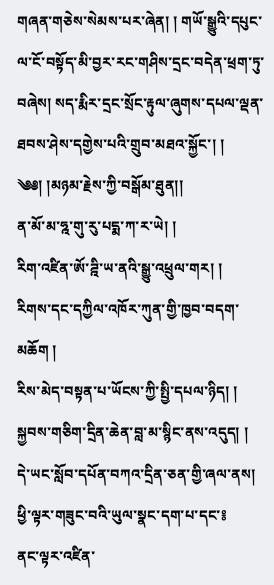གཞན་གཅེས་སེམས་པར་ཞེན། ། གཡོ་སྒྱུའི་དཔུང་ལ་ངོ་བསྟོད་མི་བྱར་རང་གཤིས་དྲང་བདེན་ཕྲག་ཏུ་བཞེས། སད་རྨིར་དྲང་སྲོང་རྟུལ་ཞུགས་དཔལ་ལྡན་ཐབས་ཤེས་དགྱེས་པའི་གྲུབ་མཐའ་སྐྱོང་། །
༄༅། །མཉམ་རྗེས་ཀྱི་བསྒོམ་ཐུན།།
ན་མོ་མ་ཧྰ་གུ་རུ་པདྨ་ཀ་ར་ཡེ། །
རིག་འཛིན་ཨོ་ཌྰི་ཡ་ནའི་སྒྱུ་འཕྲུལ་གར། །
རིགས་དང་དཀྱིལ་འཁོར་ཀུན་གྱི་ཁྱབ་བདག་མཆོག །
རིས་མེད་བསྟན་པ་ཡོངས་ཀྱི་སྤྱི་དཔལ་ཉིད། །
སྐྱབས་གཅིག་དྲིན་ཆེན་བླ་མ་སྙིང་ནས་འདུད། །
དེ་ཡང་སློབ་དཔོན་བཀའ་དྲིན་ཅན་གྱི་ཞལ་ནས། ཕྱི་ལྟར་གཟུང་བའི་ཡུལ་སྣང་དག་པ་དང་༔
ནང་ལྟར་འཛིན་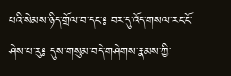པའི་སེམས་ཉིད་གྲོལ་བ་དང་༔ བར་དུ་འོད་གསལ་རང་ངོ་ཤེས་པ་རུ༔ དུས་གསུམ་བདེ་གཤེགས་རྣམས་ཀྱི་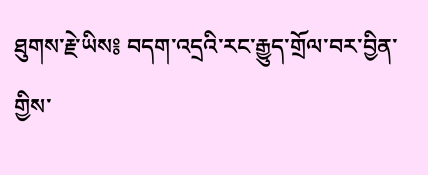ཐུགས་རྗེ་ཡིས༔ བདག་འདྲའི་རང་རྒྱུད་གྲོལ་བར་བྱིན་གྱིས་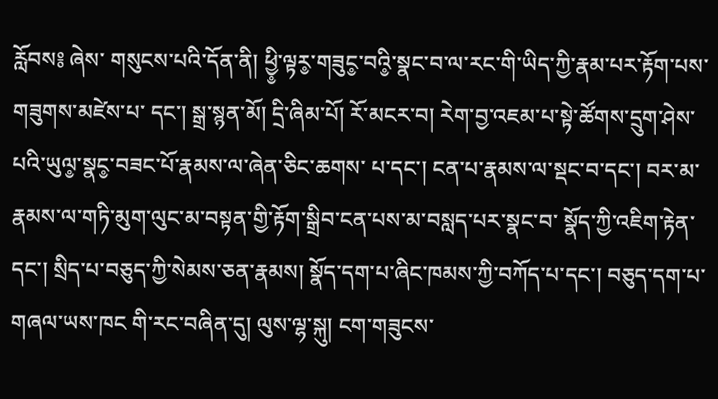རློབས༔ ཞེས་ གསུངས་པའི་དོན་ནི། ཕྱི༵་ལྟར༵་གཟུང༵་བའི༵་སྣང་བ་ལ་རང་གི་ཡིད་ཀྱི་རྣམ་པར་རྟོག་པས་གཟུགས་མཛེས་པ་ དང་། སྒྲ་སྙན་མོ། དྲི་ཞིམ་པོ། རོ་མངར་བ། རེག་བྱ་འཇམ་པ་སྟེ་ཚོགས་དྲུག་ཤེས་པའི་ཡུལ༵་སྣང༵་བཟང་པོ་རྣམས་ལ་ཞེན་ཅིང་ཆགས་ པ་དང་། ངན་པ་རྣམས་ལ་སྡང་བ་དང་། བར་མ་རྣམས་ལ་གཏི་མུག་ལུང་མ་བསྟན་གྱི་རྟོག་སྒྲིབ་ངན་པས་མ་བསླད་པར་སྣང་བ་ སྣོད་ཀྱི་འཇིག་རྟེན་དང་། སྲིད་པ་བཅུད་ཀྱི་སེམས་ཅན་རྣམས། སྣོད་དག་པ་ཞིང་ཁམས་ཀྱི་བཀོད་པ་དང་། བཅུད་དག་པ་གཞལ་ཡས་ཁང གི་རང་བཞིན་དུ། ལུས་ལྷ་སྐུ། ངག་གཟུངས་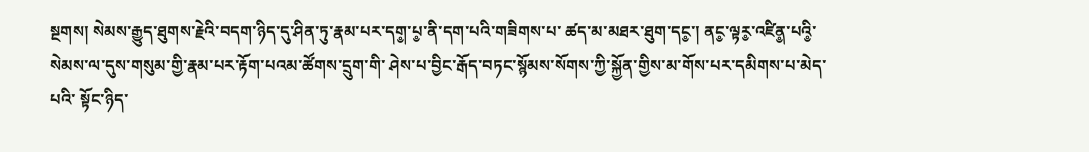སྔགས། སེམས་རྒྱུད་ཐུགས་རྗེའི་བདག་ཉིད་དུ་ཤིན་ཏུ་རྣམ་པར་དག༵་པ༵་ནི་དག་པའི་གཟིགས་པ་ ཚད་མ་མཐར་ཐུག་དང༵་། ནང༵་ལྟར༵་འཛིན༵་པའི༵་སེམས་ལ་དུས་གསུམ་གྱི་རྣམ་པར་རྟོག་པའམ་ཚོགས་དྲུག་གི་ ཤེས་པ་བྱིང་རྒོད་བཏང་སྙོམས་སོགས་ཀྱི་སྐྱོན་གྱིས་མ་གོས་པར་དམིགས་པ་མེད་པའི་ སྟོང་ཉིད་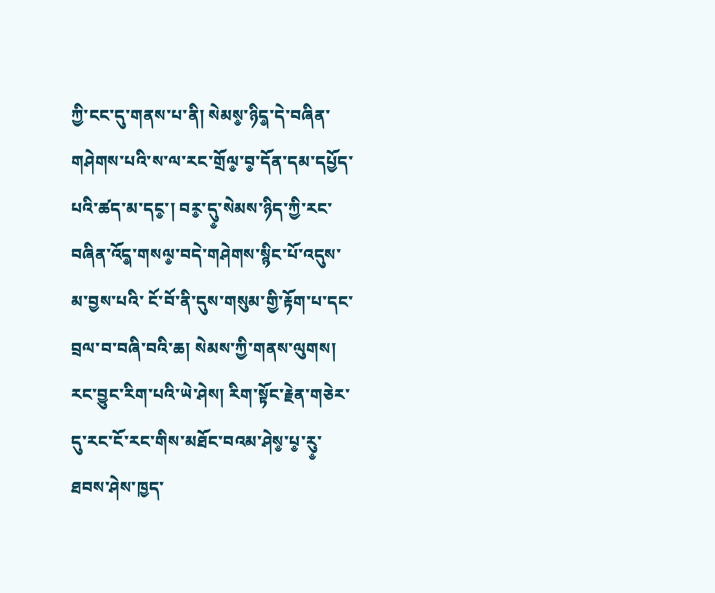ཀྱི་ངང་དུ་གནས་པ་ནི། སེམས༵་ཉིད༵་དེ་བཞིན་གཤེགས་པའི་ས་ལ་རང་གྲོལ༵་བ༵་དོན་དམ་དཔྱོད་པའི་ཚད་མ་དང༵་། བར༵་དུ༵་སེམས་ཉིད་ཀྱི་རང་བཞིན་འོད༵་གསལ༵་བདེ་གཤེགས་སྙིང་པོ་འདུས་མ་བྱས་པའི་ ངོ་བོ་ནི་དུས་གསུམ་གྱི་རྟོག་པ་དང་བྲལ་བ་བཞི་བའི་ཆ། སེམས་ཀྱི་གནས་ལུགས། རང་བྱུང་རིག་པའི་ཡེ་ཤེས། རིག་སྟོང་རྗེན་གཅེར་དུ་རང་ངོ་རང་གིས་མཐོང་བའམ་ཤེས༵་པ༵་རུ༵་ཐབས་ཤེས་ཁྱད་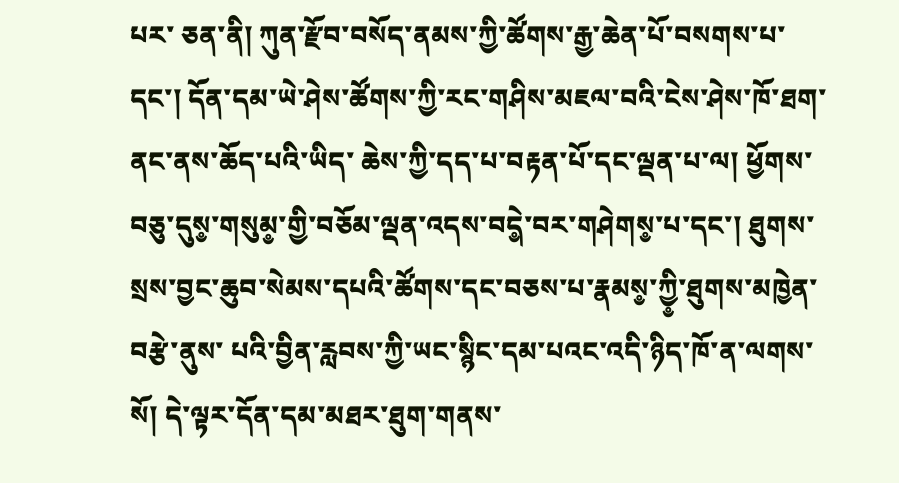པར་ ཅན་ནི། ཀུན་རྫོབ་བསོད་ནམས་ཀྱི་ཚོགས་རྒྱ་ཆེན་པོ་བསགས་པ་དང་། དོན་དམ་ཡེ་ཤེས་ཚོགས་ཀྱི་རང་གཤིས་མཇལ་བའི་ངེས་ཤེས་ཁོ་ཐག་ནང་ནས་ཆོད་པའི་ཡིད་ ཆེས་ཀྱི་དད་པ་བརྟན་པོ་དང་ལྡན་པ་ལ། ཕྱོགས་བཅུ་དུས༵་གསུམ༵་གྱི་བཅོམ་ལྡན་འདས་བདེ༵་བར་གཤེགས༵་པ་དང་། ཐུགས་སྲས་བྱང་ཆུབ་སེམས་དཔའི་ཚོགས་དང་བཅས་པ་རྣམས༵་ཀྱི༵་ཐུགས་མཁྱེན་བརྩེ་ནུས་ པའི་བྱིན་རླབས་ཀྱི་ཡང་སྙིང་དམ་པའང་འདི་ཉིད་ཁོ་ན་ལགས་སོ། དེ་ལྟར་དོན་དམ་མཐར་ཐུག་གནས་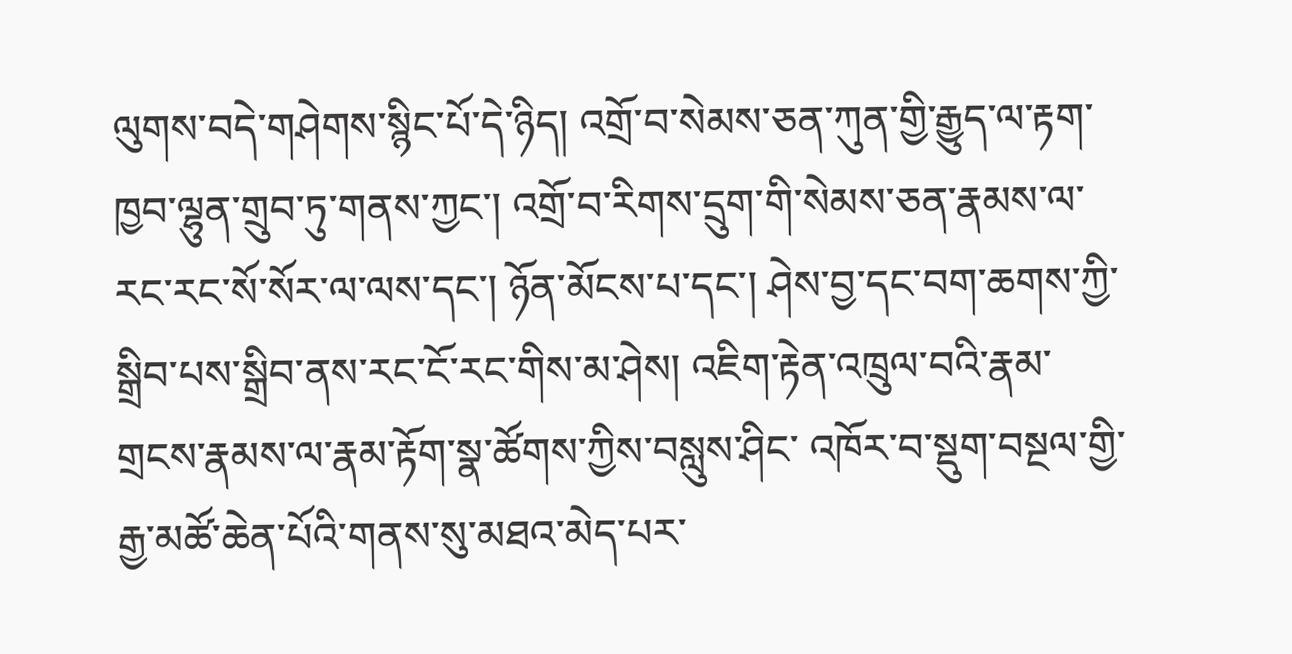ལུགས་བདེ་གཤེགས་སྙིང་པོ་དེ་ཉིད། འགྲོ་བ་སེམས་ཅན་ཀུན་གྱི་རྒྱུད་ལ་རྟག་ཁྱབ་ལྷུན་གྲུབ་ཏུ་གནས་ཀྱང་། འགྲོ་བ་རིགས་དྲུག་གི་སེམས་ཅན་རྣམས་ལ་རང་རང་སོ་སོར་ལ་ལས་དང་། ཉོན་མོངས་པ་དང་། ཤེས་བྱ་དང་བག་ཆགས་ཀྱི་སྒྲིབ་པས་སྒྲིབ་ནས་རང་ངོ་རང་གིས་མ་ཤེས། འཇིག་རྟེན་འཁྲུལ་བའི་རྣམ་གྲངས་རྣམས་ལ་རྣམ་རྟོག་སྣ་ཚོགས་ཀྱིས་བསླུས་ཤིང་ འཁོར་བ་སྡུག་བསྔལ་གྱི་རྒྱ་མཚོ་ཆེན་པོའི་གནས་སུ་མཐའ་མེད་པར་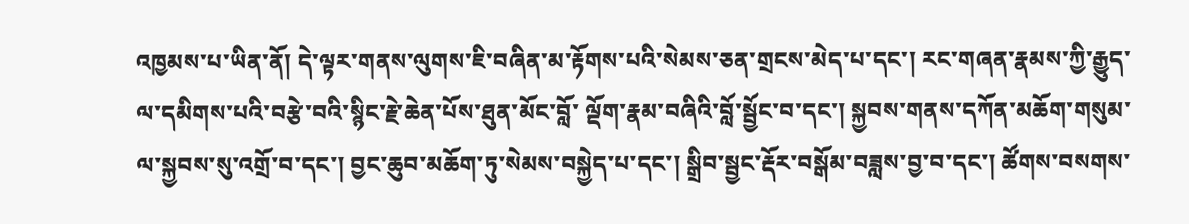འཁྱམས་པ་ཡིན་ནོ། དེ་ལྟར་གནས་ལུགས་ཇི་བཞིན་མ་རྟོགས་པའི་སེམས་ཅན་གྲངས་མེད་པ་དང་། རང་གཞན་རྣམས་ཀྱི་རྒྱུད་ལ་དམིགས་པའི་བརྩེ་བའི་སྙིང་རྗེ་ཆེན་པོས་ཐུན་མོང་བློ་ ལྡོག་རྣམ་བཞིའི་བློ་སྦྱོང་བ་དང་། སྐྱབས་གནས་དཀོན་མཆོག་གསུམ་ལ་སྐྱབས་སུ་འགྲོ་བ་དང་། བྱང་ཆུབ་མཆོག་ཏུ་སེམས་བསྐྱེད་པ་དང་། སྒྲིབ་སྦྱང་རྡོར་བསྒོམ་བཟླས་བྱ་བ་དང་། ཚོགས་བསགས་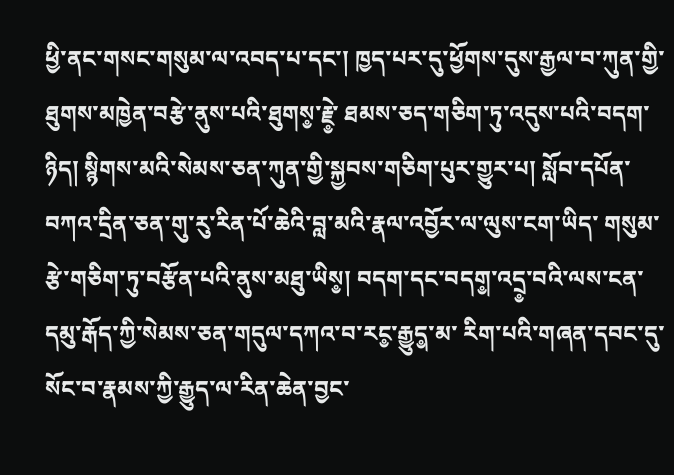ཕྱི་ནང་གསང་གསུམ་ལ་འབད་པ་དང་། ཁྱད་པར་དུ་ཕྱོགས་དུས་རྒྱལ་བ་ཀུན་གྱི་ཐུགས་མཁྱེན་བརྩེ་ནུས་པའི་ཐུགས༵་རྗེ༵་ ཐམས་ཅད་གཅིག་ཏུ་འདུས་པའི་བདག་ཉིད། སྙིགས་མའི་སེམས་ཅན་ཀུན་གྱི་སྐྱབས་གཅིག་པུར་གྱུར་པ། སློབ་དཔོན་བཀའ་དྲིན་ཅན་གུ་རུ་རིན་པོ་ཆེའི་བླ་མའི་རྣལ་འབྱོར་ལ་ལུས་ངག་ཡིད་ གསུམ་རྩེ་གཅིག་ཏུ་བརྩོན་པའི་ནུས་མཐུ་ཡིས༵། བདག་དང་བདག༵་འདྲ༵་བའི་ལས་ངན་དམུ་རྒོད་ཀྱི་སེམས་ཅན་གདུལ་དཀའ་བ་རང༵་རྒྱུད༵་མ་ རིག་པའི་གཞན་དབང་དུ་སོང་བ་རྣམས་ཀྱི་རྒྱུད་ལ་རིན་ཆེན་བྱང་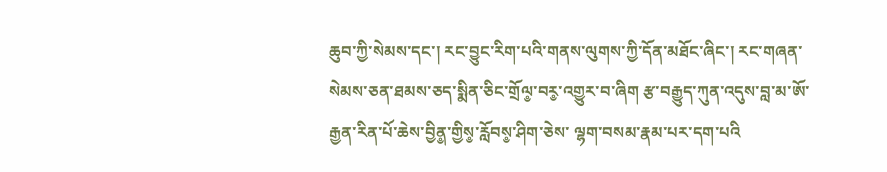ཆུབ་ཀྱི་སེམས་དང་། རང་བྱུང་རིག་པའི་གནས་ལུགས་ཀྱི་དོན་མཐོང་ཞིང་། རང་གཞན་སེམས་ཅན་ཐམས་ཅད་སྨིན་ཅིང་གྲོལ༵་བར༵་འགྱུར་བ་ཞིག རྩ་བརྒྱུད་ཀུན་འདུས་བླ་མ་ཨོ་རྒྱན་རིན་པོ་ཆེས་བྱིན༵་གྱིས༵་རློབས༵་ཤིག་ཅེས་ ལྷག་བསམ་རྣམ་པར་དག་པའི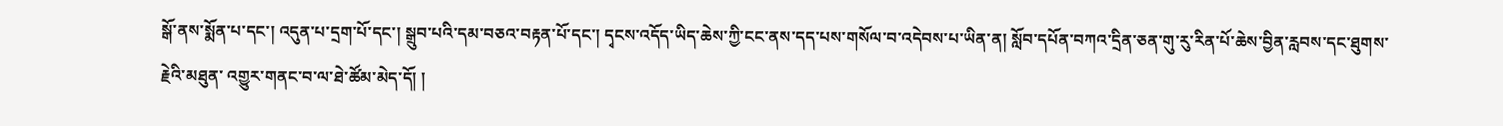སྒོ་ནས་སྨོན་པ་དང་། འདུན་པ་དྲག་པོ་དང་། སྒྲུབ་པའི་དམ་བཅའ་བརྟན་པོ་དང་། དྭངས་འདོད་ཡིད་ཆེས་ཀྱི་ངང་ནས་དད་པས་གསོལ་བ་འདེབས་པ་ཡིན་ན། སློབ་དཔོན་བཀའ་དྲིན་ཅན་གུ་རུ་རིན་པོ་ཆེས་བྱིན་རླབས་དང་ཐུགས་རྗེའི་མཐུན་ འགྱུར་གནང་བ་ལ་ཐེ་ཚོམ་མེད་དོ། །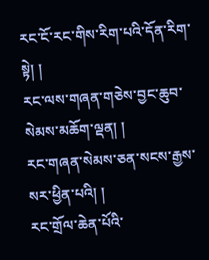རང་ངོ་རང་གིས་རིག་པའི་དོན་རིག་སྟེ། །
རང་ལས་གཞན་གཅེས་བྱང་ཆུབ་སེམས་མཆོག་ལྡན། །
རང་གཞན་སེམས་ཅན་སངས་རྒྱས་སར་ཕྱིན་པའི། །
རང་གྲོལ་ཆེན་པོའི་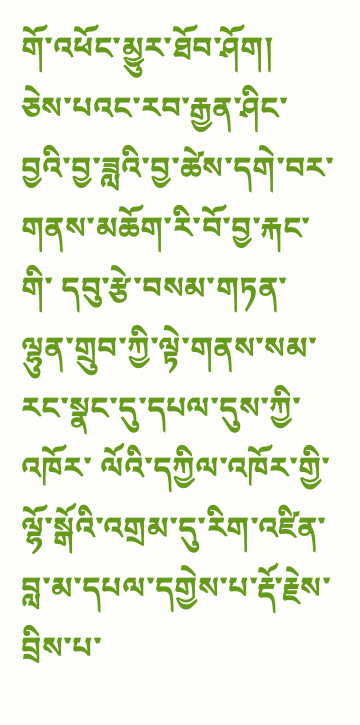གོ་འཕོང་མྱུར་ཐོབ་ཤོག།
ཅེས་པའང་རབ་རྒྱན་ཤིང་བྱའི་བྱ་ཟླའི་བྱ་ཚེས་དགེ་བར་གནས་མཆོག་རི་བོ་བྱ་རྐང་གི་ དབུ་རྩེ་བསམ་གཏན་ལྷུན་གྲུབ་ཀྱི་ལྟེ་གནས་སམ་རང་སྣང་དུ་དཔལ་དུས་ཀྱི་འཁོར་ ལོའི་དཀྱིལ་འཁོར་གྱི་ལྷོ་སྒོའི་འགྲམ་དུ་རིག་འཛིན་བླ་མ་དཔལ་དགྱེས་པ་རྡོ་རྗེས་བྲིས་པ་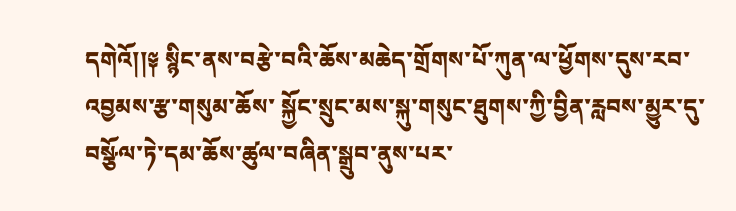དགེའོ།།༈ སྙིང་ནས་བརྩེ་བའི་ཆོས་མཆེད་གྲོགས་པོ་ཀུན་ལ་ཕྱོགས་དུས་རབ་འབྱམས་རྩ་གསུམ་ཆོས་ སྐྱོང་སྲུང་མས་སྐུ་གསུང་ཐུགས་ཀྱི་བྱིན་རླབས་མྱུར་དུ་བསྩོལ་ཏེ་དམ་ཆོས་ཚུལ་བཞིན་སྒྲུབ་ནུས་པར་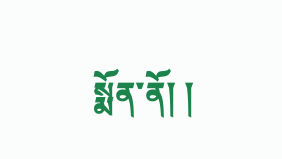སྨོན་ནོ། །